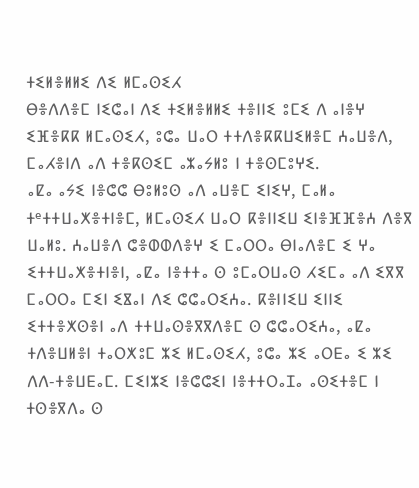ⵜⵉⵍⴻⵍⵍⵉ ⴷⵉ ⵍⵎⴰⵙⵉⵃ
ⴱⴻⴷⴷⴻⵎ ⵏⵉⵛⴰⵏ ⴷⵉ ⵜⵉⵍⴻⵍⵍⵉ ⵜⴻⵏⵏⵉ ⵓⵎⵉ ⴷ ⴰⵏⴻⵖ ⵉⴼⴻⴽⴽ ⵍⵎⴰⵙⵉⵃ, ⵓⵛⴰ ⵡⴰⵔ ⵜⵜⴷⴻⴽⴽⵡⵉⵍⴻⵎ ⵄⴰⵡⴻⴷ, ⵎⴰⵃⴻⵏⴷ ⴰⴷ ⵜⴻⴽⵙⵉⵎ ⴰⵣⴰⵢⵍⵓ ⵏ ⵜⴻⵙⵎⵓⵖⵉ.
ⴰⵇⴰ ⴰⵢⵉ ⵏⴻⵛⵛ ⴱⵓⵍⵓⵙ ⴰⴷ ⴰⵡⴻⵎ ⵉⵏⵉⵖ, ⵎⴰⵍⴰ ⵜᵉⵜⵜⵡⴰⵅⴻⵜⵏⴻⵎ, ⵍⵎⴰⵙⵉⵃ ⵡⴰⵔ ⴽⴻⵏⵏⵉⵡ ⵉⵏⴻⴼⴼⴻⵄ ⴷⴻⴳ ⵡⴰⵍⵓ. ⵄⴰⵡⴻⴷ ⵛⴻⵀⵀⴷⴻⵖ ⵉ ⵎⴰⵔⵔⴰ ⴱⵏⴰⴷⴻⵎ ⵉ ⵖⴰ ⵉⵜⵜⵡⴰⵅⴻⵜⵏⴻⵏ, ⴰⵇⴰ ⵏⴻⵜⵜⴰ ⵙ ⵓⵎⴰⵔⵡⴰⵙ ⵃⵉⵎⴰ ⴰⴷ ⵉⴳⴳ ⵎⴰⵔⵔⴰ ⵎⵉⵏ ⵉⴵⴰⵏ ⴷⵉ ⵛⵛⴰⵔⵉⵄⴰ. ⴽⴻⵏⵏⵉⵡ ⵉⵏⵏⵉ ⵉⵜⵜⴻⵅⵙⴻⵏ ⴰⴷ ⵜⵜⵡⴰⵙⴻⴳⴳⴷⴻⵎ ⵙ ⵛⵛⴰⵔⵉⵄⴰ, ⴰⵇⴰ ⵜⴷⴻⵡⵍⴻⵏ ⵜⴰⵔⵅⵓⵎ ⵣⵉ ⵍⵎⴰⵙⵉⵃ, ⵓⵛⴰ ⵣⵉ ⴰⵔⴹⴰ ⵉ ⵣⵉ ⴷⴷ-ⵜⴻⵡⴹⴰⵎ. ⵎⵉⵏⵣⵉ ⵏⴻⵛⵛⵉⵏ ⵏⴻⵜⵜⵔⴰⵊⴰ ⴰⵙⵉⵜⴻⵎ ⵏ ⵜⵙⴻⴳⴷⴰ ⵙ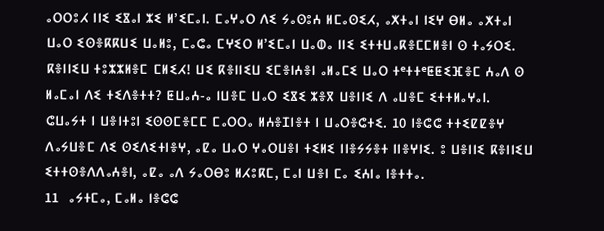ⴰⵔⵔⵓⵃ ⵏⵏⵉ ⵉⴵⴰⵏ ⵣⵉ ⵍ’ⵉⵎⴰⵏ. ⵎⴰⵖⴰⵔ ⴷⵉ ⵢⴰⵙⵓⵄ ⵍⵎⴰⵙⵉⵃ, ⴰⵅⵜⴰⵏ ⵏⵉⵖ ⴱⵍⴰ ⴰⵅⵜⴰⵏ ⵡⴰⵔ ⵉⵙⴻⴽⴽⵡⵉ ⵡⴰⵍⵓ, ⵎⴰⵛⴰ ⵎⵖⵉⵔ ⵍ’ⵉⵎⴰⵏ ⵡⴰⵀⴰ ⵏⵏⵉ ⵉⵜⵜⵡⴰⴽⴻⵎⵎⵍⴻⵏ ⵙ ⵜⴰⵢⵔⵉ.
ⴽⴻⵏⵏⵉⵡ ⵜⵓⵣⵣⵍⴻⵎ ⵎⵍⵉⵃ! ⵡⵉ ⴽⴻⵏⵏⵉⵡ ⵉⵎⴻⵏⵄⴻⵏ ⴰⵍⴰⵎⵉ ⵡⴰⵔ ⵜᵉⵜⵜᵉⵟⵟⵉⴼⴻⵎ ⵄⴰⴷ ⵙ ⵍⴰⵎⴰⵏ ⴷⵉ ⵜⵉⴷⴻⵜⵜ? ⵟⵡⴰⵄ-ⴰ ⵏⵡⴻⵎ ⵡⴰⵔ ⵉⴵⵉ ⵣⴻⴳ ⵡⴻⵏⵏⵉ ⴷ ⴰⵡⴻⵎ ⵉⵜⵜⵍⴰⵖⴰⵏ. ⵛⵡⴰⵢⵜ ⵏ ⵡⴻⵏⵜⵓⵏ ⵉⵙⵙⵎⴻⵎⵎ ⵎⴰⵔⵔⴰ ⵍⵄⴻⵊⵏⴻⵜ ⵏ ⵡⴰⵔⴻⵛⵜⵉ. 10 ⵏⴻⵛⵛ ⵜⵜⵉⵇⵇⴻⵖ ⴷⴰⵢⵡⴻⵎ ⴷⵉ ⵙⵉⴷⵉⵜⵏⴻⵖ, ⴰⵇⴰ ⵡⴰⵔ ⵖⴰⵔⵡⴻⵏ ⵜⵉⵍⵉ ⵏⵏⴻⵢⵢⴻⵜ ⵏⵏⴻⵖⵏⵉ. ⵓ ⵡⴻⵏⵏⵉ ⴽⴻⵏⵏⵉⵡ ⵉⵜⵜⵙⴻⴷⴷⴰⵄⴻⵏ, ⴰⵇⴰ ⴰⴷ ⵢⴰⵔⴱⵓ ⵍⵃⵓⴽⵎ, ⵎⴰⵏ ⵡⴻⵏ ⵎⴰ ⵉⵄⵏⴰ ⵏⴻⵜⵜⴰ.
11  ⴰⵢⵜⵎⴰ, ⵎⴰⵍⴰ ⵏⴻⵛⵛ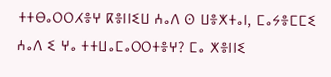ⵜⵜⴱⴰⵔⵔⵃⴻⵖ ⴽⴻⵏⵏⵉⵡ ⵄⴰⴷ ⵙ ⵡⴻⵅⵜⴰⵏ, ⵎⴰⵢⴻⵎⵎⵉ ⵄⴰⴷ ⵉ ⵖⴰ ⵜⵜⵡⴰⵎⴰⵔⵔⵜⴻⵖ? ⵎⴰ ⵅⴻⵏⵏⵉ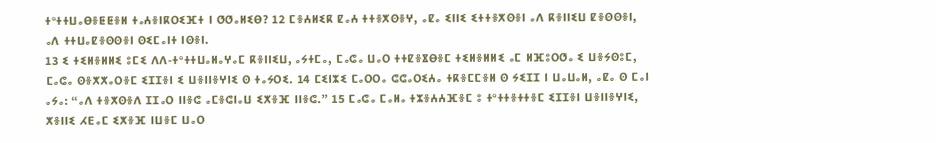ⵜᵉⵜⵜⵡⴰⴱⴻⵟⵟⴻⵍ ⵜⴰⵄⴻⵏⴽⵔⵉⴼⵜ ⵏ ⵚⵚⴰⵍⵉⴱ? 12 ⵎⴻⵄⵍⵉⴽ ⵇⴰⵄ ⵜⵜⴻⵅⵙⴻⵖ, ⴰⵇⴰ ⵉⵏⵏⵉ ⵉⵜⵜⴻⵅⵙⴻⵏ ⴰⴷ ⴽⴻⵏⵏⵉⵡ ⵇⴻⵙⵙⴻⵏ, ⴰⴷ ⵜⵜⵡⴰⵇⴻⵙⵙⴻⵏ ⵙⵉⵎⴰⵏⵜ ⵏⵙⴻⵏ.
13 ⵉ ⵜⵉⵍⴻⵍⵍⵉ ⵓⵎⵉ ⴷⴷ-ⵜᵉⵜⵜⵡⴰⵍⴰⵖⴰⵎ ⴽⴻⵏⵏⵉⵡ, ⴰⵢⵜⵎⴰ, ⵎⴰⵛⴰ ⵡⴰⵔ ⵜⵜⵇⴻⴵⴱⴻⵎ ⵜⵉⵍⴻⵍⵍⵉ ⴰⵎ ⵍⴼⵓⵔⵚⴰ ⵉ ⵡⴻⵢⵙⵓⵎ, ⵎⴰⵛⴰ ⵙⴻⵅⵅⴰⵔⴻⵎ ⵉⵊⵊⴻⵏ ⵉ ⵡⴻⵏⵏⴻⵖⵏⵉ ⵙ ⵜⴰⵢⵔⵉ. 14 ⵎⵉⵏⵣⵉ ⵎⴰⵔⵔⴰ ⵛⵛⴰⵔⵉⵄⴰ ⵜⴽⴻⵎⵎⴻⵍ ⵙ ⵢⵉⵊⵊ ⵏ ⵡⴰⵡⴰⵍ, ⴰⵇⴰ ⵙ ⵎⴰⵏ ⴰⵢⴰ: “ⴰⴷ ⵜⴻⵅⵙⴻⴷ ⵊⵊⴰⵔ ⵏⵏⴻⵛ ⴰⵎⴻⵛⵏⴰⵡ ⵉⵅⴻⴼ ⵏⵏⴻⵛ.” 15 ⵎⴰⵛⴰ ⵎⴰⵍⴰ ⵜⵣⴻⵄⵄⴼⴻⵎ ⵓ ⵜᵉⵜⵜⴻⵜⵜⴻⵎ ⵉⵊⵊⴻⵏ ⵡⴻⵏⵏⴻⵖⵏⵉ, ⵅⴻⵏⵏⵉ ⵃⴹⴰⵎ ⵉⵅⴻⴼ ⵏⵡⴻⵎ ⵡⴰⵔ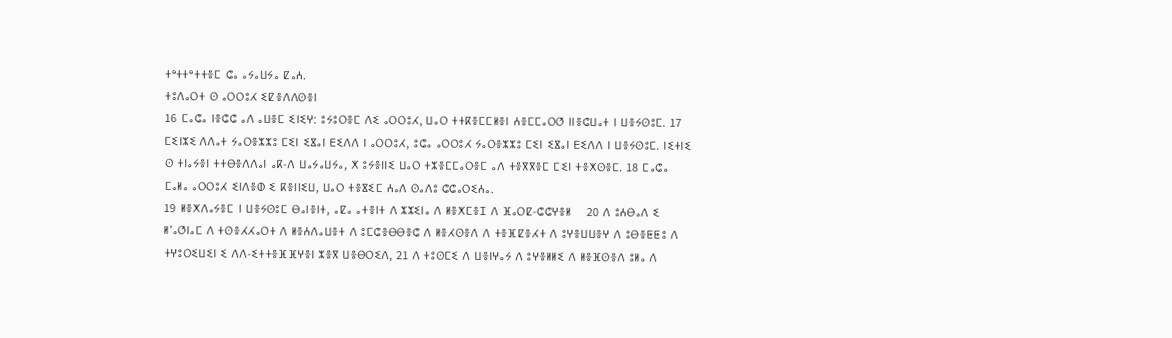ⵜᵉⵜⵜᵉⵜⵜⴻⵎ ⵛⴰ ⴰⵢⴰⵡⵢⴰ ⵇⴰⵄ.
ⵜⵓⴷⴰⵔⵜ ⵙ ⴰⵔⵔⵓⵃ ⵉⵇⴻⴷⴷⵙⴻⵏ
16 ⵎⴰⵛⴰ ⵏⴻⵛⵛ ⴰⴷ ⴰⵡⴻⵎ ⵉⵏⵉⵖ: ⵓⵢⵓⵔⴻⵎ ⴷⵉ ⴰⵔⵔⵓⵃ, ⵡⴰⵔ ⵜⵜⴽⴻⵎⵎⵍⴻⵏ ⵄⴻⵎⵎⴰⵔⵚ ⵏⵏⴻⵛⵡⴰⵜ ⵏ ⵡⴻⵢⵙⵓⵎ. 17 ⵎⵉⵏⵣⵉ ⴷⴷⴰⵜ ⵢⴰⵔⴻⵣⵣⵓ ⵎⵉⵏ ⵉⴵⴰⵏ ⴹⵉⴷⴷ ⵏ ⴰⵔⵔⵓⵃ, ⵓⵛⴰ ⴰⵔⵔⵓⵃ ⵢⴰⵔⴻⵣⵣⵓ ⵎⵉⵏ ⵉⴵⴰⵏ ⴹⵉⴷⴷ ⵏ ⵡⴻⵢⵙⵓⵎ. ⵏⵉⵜⵏⵉ ⵙ ⵜⵏⴰⵢⴻⵏ ⵜⵜⴱⴻⴷⴷⴰⵏ ⴰⴽ-ⴷ ⵡⴰⵢⴰⵡⵢⴰ, ⵅ ⵓⵢⴻⵏⵏⵉ ⵡⴰⵔ ⵜⵣⴻⵎⵎⴰⵔⴻⵎ ⴰⴷ ⵜⴻⴳⴳⴻⵎ ⵎⵉⵏ ⵜⴻⵅⵙⴻⵎ. 18 ⵎⴰⵛⴰ ⵎⴰⵍⴰ ⴰⵔⵔⵓⵃ ⵉⵏⴷⴻⵀ ⵉ ⴽⴻⵏⵏⵉⵡ, ⵡⴰⵔ ⵜⴻⴵⵉⵎ ⵄⴰⴷ ⵙⴰⴷⵓ ⵛⵛⴰⵔⵉⵄⴰ.
19 ⵍⴻⵅⴷⴰⵢⴻⵎ ⵏ ⵡⴻⵢⵙⵓⵎ ⴱⴰⵏⴻⵏⵜ, ⴰⵇⴰ ⴰⵜⴻⵏⵜ ⴷ ⵣⵣⵉⵏⴰ ⴷ ⵍⴻⵅⵎⴻⵊ ⴷ ⴼⴰⵔⵇ-ⵛⵛⵖⴻⵍ    20 ⴷ ⵓⵄⴱⴰⴷ ⵉ ⵍ’ⴰⵚⵏⴰⵎ ⴷ ⵜⵙⴻⵃⵃⴰⵔⵜ ⴷ ⵍⴻⵄⴷⴰⵡⴻⵜ ⴷ ⵓⵎⵛⴻⴱⴱⴻⵛ ⴷ ⵍⴻⵃⵙⴻⴷ ⴷ ⵜⴻⴼⵇⴻⵃⵜ ⴷ ⵓⵖⴻⵡⵡⴻⵖ ⴷ ⵓⴱⴻⵟⵟⵓ ⴷ ⵜⵖⵓⵔⵉⵡⵉⵏ ⵉ ⴷⴷ-ⵉⵜⵜⴻⴼⴼⵖⴻⵏ ⵣⴻⴳ ⵡⴻⴱⵔⵉⴷ, 21 ⴷ ⵜⵓⵙⵎⵉ ⴷ ⵡⴻⵏⵖⴰⵢ ⴷ ⵓⵖⴻⵍⵍⵉ ⴷ ⵍⴻⴼⵙⴻⴷ ⵓⵍⴰ ⴷ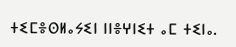ⵜⵉⵎⴻⵙⵍⴰⵢⵉⵏ ⵏⵏⴻⵖⵏⵉⵜ ⴰⵎ ⵜⵉⵏⴰ.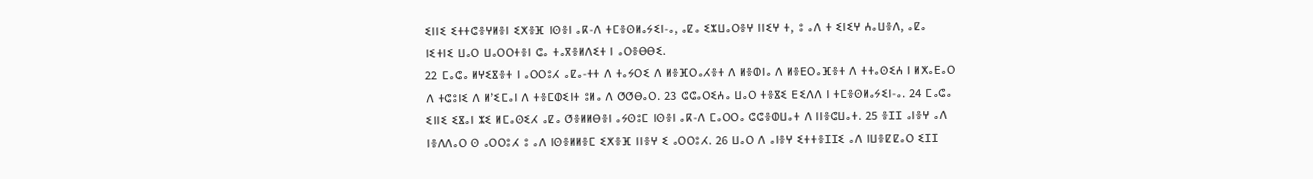ⵉⵏⵏⵉ ⵉⵜⵜⵛⴻⵖⵍⴻⵏ ⵉⵅⴻⴼ ⵏⵙⴻⵏ ⴰⴽ-ⴷ ⵜⵎⴻⵙⵍⴰⵢⵉⵏ-ⴰ, ⴰⵇⴰ ⵉⵣⵡⴰⵔⴻⵖ ⵏⵏⵉⵖ ⵜ, ⵓ ⴰⴷ ⵜ ⵉⵏⵉⵖ ⵄⴰⵡⴻⴷ, ⴰⵇⴰ ⵏⵉⵜⵏⵉ ⵡⴰⵔ ⵡⴰⵔⵔⵜⴻⵏ ⵛⴰ ⵜⴰⴳⴻⵍⴷⵉⵜ ⵏ ⴰⵔⴻⴱⴱⵉ.
22 ⵎⴰⵛⴰ ⵍⵖⵉⴵⴻⵜ ⵏ ⴰⵔⵔⵓⵃ ⴰⵇⴰ-ⵜⵜ ⴷ ⵜⴰⵢⵔⵉ ⴷ ⵍⴻⴼⵔⴰⵃⴻⵜ ⴷ ⵍⴻⵀⵏⴰ ⴷ ⵍⴻⴹⵔⴰⴼⴻⵜ ⴷ ⵜⵜⴰⵙⵉⵄ ⵏ ⵍⵅⴰⴹⴰⵔ ⴷ ⵜⵛⵓⵏⵉ ⴷ ⵍ’ⵉⵎⴰⵏ ⴷ ⵜⴻⵎⵀⵉⵏⵜ ⵓⵍⴰ ⴷ ⵚⵚⴱⴰⵔ. 23 ⵛⵛⴰⵔⵉⵄⴰ ⵡⴰⵔ ⵜⴻⴵⵉ ⴹⵉⴷⴷ ⵏ ⵜⵎⴻⵙⵍⴰⵢⵉⵏ-ⴰ. 24 ⵎⴰⵛⴰ ⵉⵏⵏⵉ ⵉⴵⴰⵏ ⵣⵉ ⵍⵎⴰⵙⵉⵃ ⴰⵇⴰ ⵚⴻⵍⵍⴱⴻⵏ ⴰⵢⵙⵓⵎ ⵏⵙⴻⵏ ⴰⴽ-ⴷ ⵎⴰⵔⵔⴰ ⵛⵛⴻⵀⵡⴰⵜ ⴷ ⵏⵏⴻⵛⵡⴰⵜ. 25 ⴻⵊⵊ ⴰⵏⴻⵖ ⴰⴷ ⵏⴻⴷⴷⴰⵔ ⵙ ⴰⵔⵔⵓⵃ ⵓ ⴰⴷ ⵏⵙⴻⵍⵍⴻⵎ ⵉⵅⴻⴼ ⵏⵏⴻⵖ ⵉ ⴰⵔⵔⵓⵃ. 26 ⵡⴰⵔ ⴷ ⴰⵏⴻⵖ ⵉⵜⵜⴻⵊⵊⵉ ⴰⴷ ⵏⵡⴻⵇⵇⴰⵔ ⵉⵊⵊ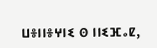ⵡⴻⵏⵏⴻⵖⵏⵉ ⵙ ⵏⵏⵉⴼⴰⵇ,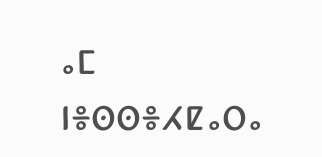ⴰⵎ ⵏⴻⵙⵙⴻⵃⵇⴰⵔⴰ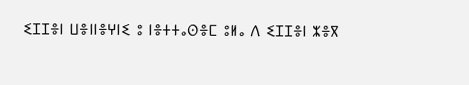ⵉⵊⵊⴻⵏ ⵡⴻⵏⵏⴻⵖⵏⵉ ⵓ ⵏⴻⵜⵜⴰⵙⴻⵎ ⵓⵍⴰ ⴷ ⵉⵊⵊⴻⵏ ⵣⴻⴳ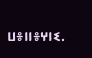ⵡⴻⵏⵏⴻⵖⵏⵉ.